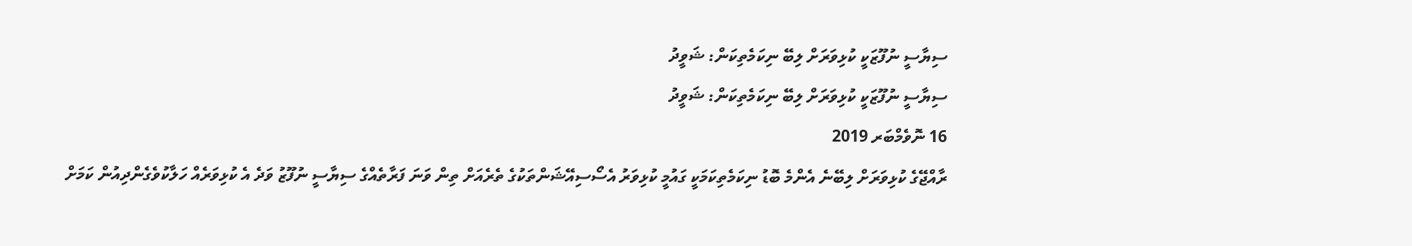ސިޔާސީ ނުފޫޒަކީ ކުޅިވަރަށް ލިބޭ ނިކަމެތިކަން: ޝަވީދު
ސިޔާސީ ނުފޫޒަކީ ކުޅިވަރަށް ލިބޭ ނިކަމެތިކަން: ޝަވީދު
16 ނޮވެމްބަރ 2019
ރާއްޖޭގެ ކުޅިވަރަށް ލިބޭނެ އެންމެ ބޮޑު ނިކަމެތިކަމަކީ ގައުމީ ކުޅިވަރު އެސޯސިއޭޝަންތަކުގެ ތެރެއަށް ތިން ވަނަ ފަރާތެއްގެ ސިޔާސީ ނުފޫޒު ވަދެ އެ ކުޅިވަރެއް ހަލާކުވެގެންދިއުން ކަމަށް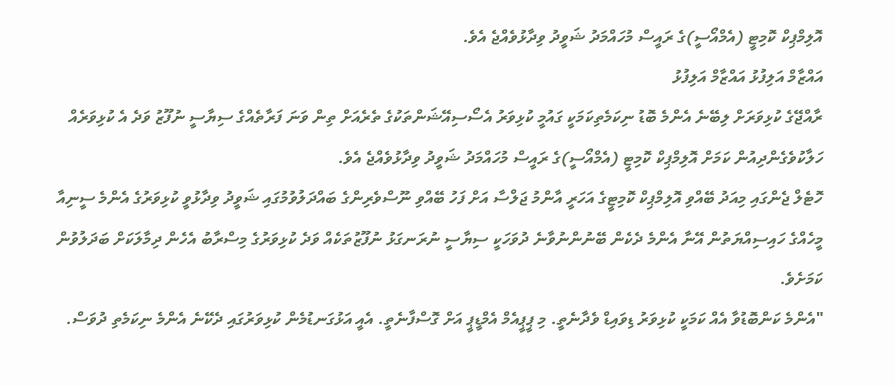އޮލިމްޕިކް ކޮމިޓީ (އެމްއޯސީ)ގެ ރައީސް މުހައްމަދު ޝަވީދު ވިދާޅުވެއްޖެ އެވެ.
އައްޒާމް އަލިފުޅު އައްޒާމް އަލިފުޅު
ރާއްޖޭގެ ކުޅިވަރަށް ލިބޭނެ އެންމެ ބޮޑު ނިކަމެތިކަމަކީ ގައުމީ ކުޅިވަރު އެސޯސިއޭޝަންތަކުގެ ތެރެއަށް ތިން ވަނަ ފަރާތެއްގެ ސިޔާސީ ނުފޫޒު ވަދެ އެ ކުޅިވަރެއް ހަލާކުވެގެންދިއުން ކަމަށް އޮލިމްޕިކް ކޮމިޓީ (އެމްއޯސީ)ގެ ރައީސް މުހައްމަދު ޝަވީދު ވިދާޅުވެއްޖެ އެވެ.
ހޮޓެލް ޖެންގައި މިއަދު ބޭއްވި އޮލިމްޕިކް ކޮމިޓީގެ އަހަރީ އާންމު ޖަލްސާ އަށް ފަހު ބޭއްވި ނޫސްވެރިންގެ ބައްދަލުވުމުގައި ޝަވީދު ވިދާޅުވީ ކުޅިވަރުގެ އެންމެ ސީނިއާ މީހެއްގެ ހައިސިއްޔަތުން އޭނާ އެންމެ ދެކެން ބޭނުންނުވާނެ ދުވަހަކީ ސިޔާސީ ނުރަނގަޅު ނުފޫޒުތަކެއް ވަދެ ކުޅިވަރުގެ މިސްރާބު އެހެން ދިމާލަކަށް ބަދަލުވުން ކަމަށެވެ.
"އެންމެ ކަންބޮޑުވާ އެއް ކަމަކީ ކުޅިވަރު ޑިވައިޑް ވެދާނެތީ. މި ޕީޕީއެމް އެމްޑީޕީ އަށް ގޮސްފާނެތީ. އެއީ އަޅުގަނޑުމެން ކުޅިވަރުގައި ދެކޭނެ އެންމެ ނިކަމެތި ދުވަސް.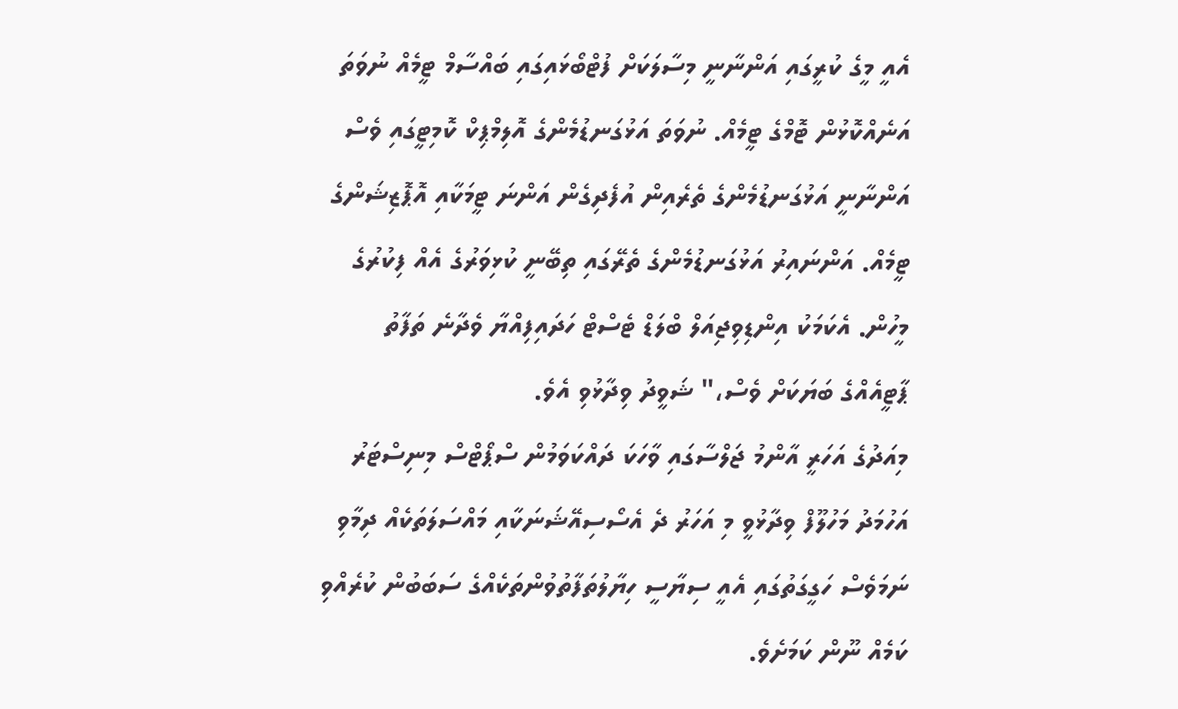އެއީ މީގެ ކުރީގައި އަންނާނީ މިސާލަކަށް ފުޓްބޯޅައިގައި ބައްސާމް ޓީމެއް ނުވަތަ އަނެއްކޮޅުން ޓޮމްގެ ޓީމެއް. ނުވަތަ އަޅުގަނޑުމެންގެ އޮލިމްޕިކް ކޮމިޓީގައި ވެސް އަންނާނީ އަޅުގަނޑުމެންގެ ތެރެއިން އުފެދިގެން އަންނަ ޓީމަކާއި އޮޕޮޒިޝަންގެ ޓީމެއް. އަންނައިރު އަޅުގަނޑުމެންގެ ތެރޭގައި ތިބޭނީ ކުޅިވަރުގެ އެއް ފިކުރުގެ މީހުން. އެކަމަކު އިންޑިވިޖިއަލް ބްލަޑް ޓެސްޓް ހަދައިފިއްޔާ ވެދާނެ ތަފާތު ޕާޓީއެއްގެ ބަޔަކަށް ވެސް،" ޝަވީދު ވިދާޅުވި އެވެ.
މިއަދުގެ އަހަރީ އާންމު ޖަލްސާގައި ވާހަކަ ދައްކަވަމުން ސްޕޯޓްސް މިނިސްޓަރު އަހުމަދު މަހުލޫފް ވިދާޅުވީ މި އަހަރު ދެ އެސޯސިއޭޝަނަކާއި މައްސަލަތަކެއް ދިމާވި ނަމަވެސް ހަގީގަތުގައި އެއީ ސިޔާސީ ހިޔާލުތަފާތުވުންތަކެއްގެ ސަބަބުން ކުރެއްވި ކަމެއް ނޫން ކަމަށެވެ.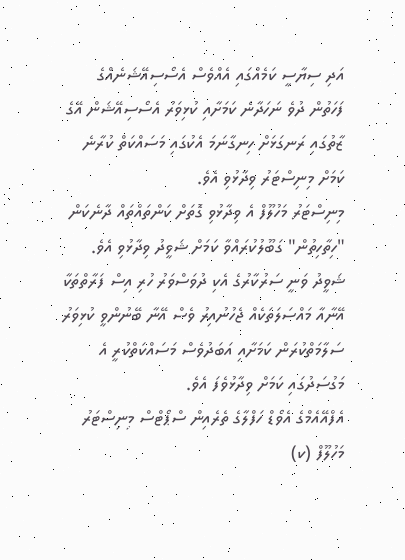އަދި ސިޔާސީ ކަމެއްގައި އެއްވެސް އެސޯސިއޭޝަނެއްގެ ފަހަތުން ދުވެ ނަހަދާނެ ކަމަށާއި ކުޅިވަރު އެސޯސިއޭޝަން އޭގެ ޒާތުގައި ރަނގަޅަށް ހިނގާނަމަ އެކުގައި މަސައްކަތް ކުރާނެ ކަމަށް މިނިސްޓަރު ވިދާޅުވި އެވެ.
މިނިސްޓަރު މަހުލޫފް އެ ވިދާޅުވި ގޮތަށް ކަންތައްތައް ދާނެކަން "ހިތާހިތުން" ގަބޫލުކުރައްވާ ކަމަށް ޝަވީދު ވިދާޅުވި އެވެ. ޝަވީދު ވަނީ ސަރުކާރުގެ އެކި ދުވަސްވަރު ހުރި އިސް ފަރާތްތަކާ އޭނާއާ މައްސަލަތަކެއް ޖެހުނުއިރު ވެސް އޭނާ ބޭނުންވީ ކުޅިވަރު ސަލާމަތްކުރަން ކަމަށާއި އަބަދުވެސް މަސައްކަތްކުރީ އެ މަގުސަދުގައި ކަމަށް ވިދާޅުވެފަ އެވެ.
އެފްއޭއެމްގެ އެވޯޑް ހަފްލާގެ ތެރެއިން ސްޕޯޓްސް މިނިސްޓަރު މަހުލޫފް (ކ)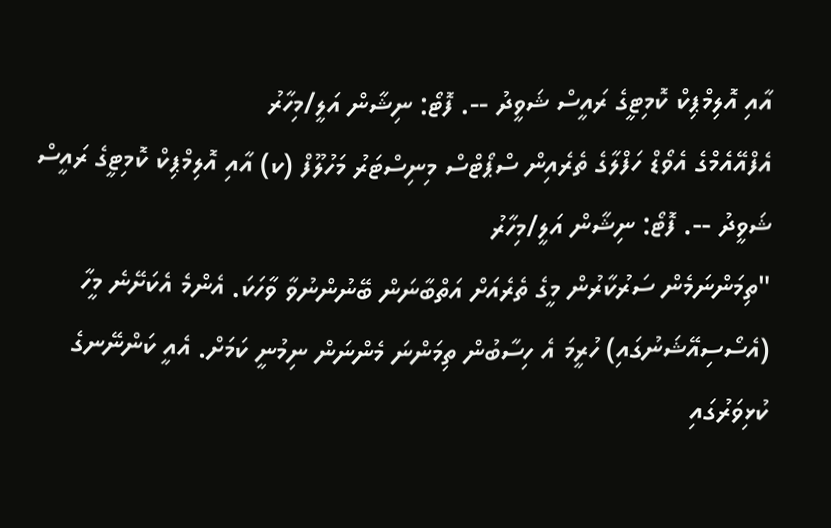އާއި އޮލިމްޕިކް ކޮމިޓީގެ ރައީސް ޝަވީދު --. ފޮޓޯ: ނިޝާން އަލީ/މިހާރު
އެފްއޭއެމްގެ އެވޯޑް ހަފްލާގެ ތެރެއިން ސްޕޯޓްސް މިނިސްޓަރު މަހުލޫފް (ކ) އާއި އޮލިމްޕިކް ކޮމިޓީގެ ރައީސް ޝަވީދު --. ފޮޓޯ: ނިޝާން އަލީ/މިހާރު
"ތިމަންނަމެން ސަރުކާރުން މީގެ ތެރެއަށް އަތްބާނަން ބޭނުންނުވާ ވާހަކަ. އެންމެ އެކަށޭނެ މީހާ (އެސޯސިއޭޝަނުގައި) ހުރީމަ އެ ހިސާބުން ތިމަންނަ މެންނަން ނިމުނީ ކަމަށް. އެއީ ކަންނޭނގެ ކުޅިވަރުގައި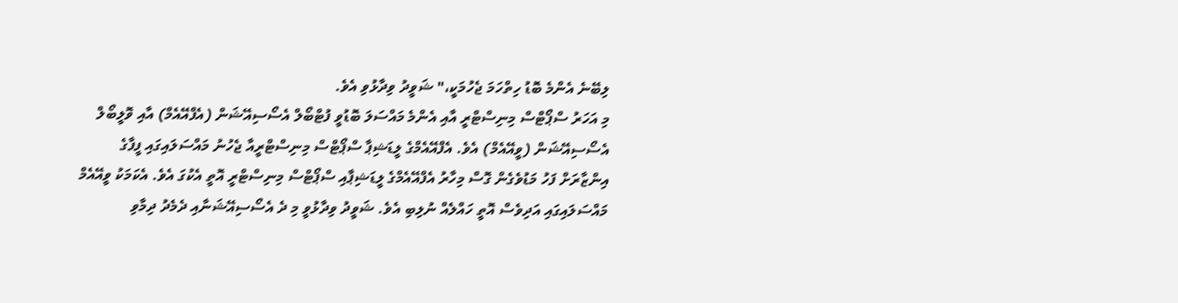ލިބޭނެ އެންމެ ބޮޑު ހިތްހަމަ ޖެހުމަކީ،" ޝަވީދު ވިދާޅުވި އެވެ.
މި އަހަރު ސްޕޯޓްސް މިނިސްޓްރީ އާއި އެންމެ މައްސަލަ ބޮޑުވީ ފުޓްބޯލް އެސޯސިއޭޝަން (އެފްއޭއެމް) އާއި ވޮލީބޯލް އެސޯސިއޭޝަން (ވީއޭއެމް) އެވެ. އެފްއޭއެމްގެ ލީޑަޝިޕާ ސްޕޯޓްސް މިނިސްޓްރީއާ ޖެހުނު މައްސަލައިގައި ފީފާގެ އިންޒާރަށް ފަހު މަޑުވެގެން ގޮސް މިހާރު އެފްއޭއެމްގެ ލީޑަޝިޕާއި ސްޕޯޓްސް މިނިސްޓްރީ އޮތީ އެކުގަ އެވެ. އެކަމަކު ވީއޭއެމް މައްސަލައިގައި އަދިވެސް އޮތީ ހައްލެއް ނުލިބި އެވެ. ޝަވީދު ވިދާޅުވީ މި ދެ އެސޯސިއޭޝަނާއި ދެމެދު ދިމާވި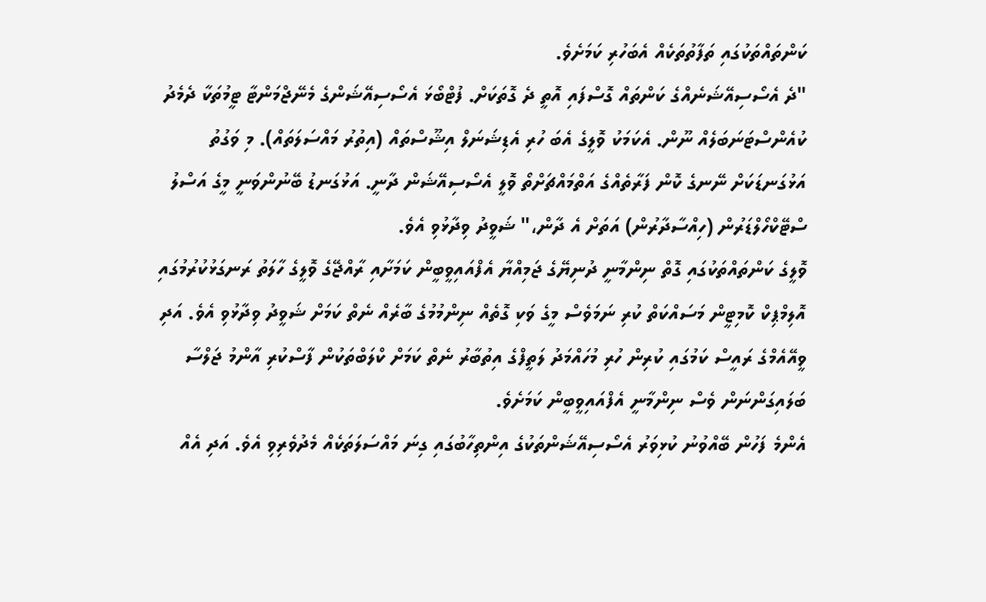ކަންތައްތަކުގައި ތަފާތުތަކެއް އެބަހުރި ކަމަށެވެ.
"ދެ އެސޯސިއޭޝަނެއްގެ ކަންތައް ގޮސްފައި އޮތީ ދެ ގޮތަކަށް. ފުޓްބޯޅަ އެސޯސިއޭޝަންގެ މެނޭޖްމަންޓާ ޓީމުތަކާ ދެމެދު ކުއެންސްޓަނަބަލެއް ނޫން. އެކަމަކު ވޮލީގެ އެބަ ހުރި އެޑިޝަނަލް އިޝޫސްތައް (އިތުރު މައްސަލަތައް). މި ވަގުތު އަޅުގަނޑަކަށް ނޭނގެ ކޮން ފަރާތެއްގެ އަތްމައްޗަށްތޯ ވޮލީ އެސޯސިއޭޝަން ދާނީ. އަޅުގަނޑު ބޭނުންވަނީ މީގެ އަސްލު ސްޓޭކްހޯލްޑަރުން (ހިއްސާދާރުން) އަތަށް އެ ދާން،" ޝަވީދު ވިދާޅުވި އެވެ.
ވޮލީގެ ކަންތައްތަކުގައި ގޮތް ނިންމާނީ ދުނިޔޭގެ ޖަމިއްޔާ އެފްއައިވީބީން ކަމަށާއި ރާއްޖޭގެ ވޮލީގެ ހާލަތު ރަނގަޅުކުރުމުގައި އޮލިމްޕިކް ކޮމިޓީން މަސައްކަތް ކުރި ނަމަވެސް މީގެ ވަކި ގޮތެއް ނިންމުމުގެ ބާރެއް ނެތް ކަމަށް ޝަވީދު ވިދާޅުވި އެވެ. އަދި ވީއޭއެމްގެ ރައީސް ކަމުގައި ކުރިން ހުރި މުހައްމަދު ލަތީފްގެ އިތުބާރު ނެތް ކަމަށް ކްލަބްތަކުން ފާސްކުރި އާންމު ޖަލްސާ ބަލައިގަންނަން ވެސް ނިންމާނީ އެފްއައިވީބީން ކަމަށެވެ.
އެންމެ ފަހުން ބޭއްވުނު ކުޅިވަރު އެސޯސިއޭޝަންތަކުގެ އިންތިހާބުގައި ގިނަ މައްސަލަތަކެއް މެދުވެރިވި އެވެ. އަދި އެއް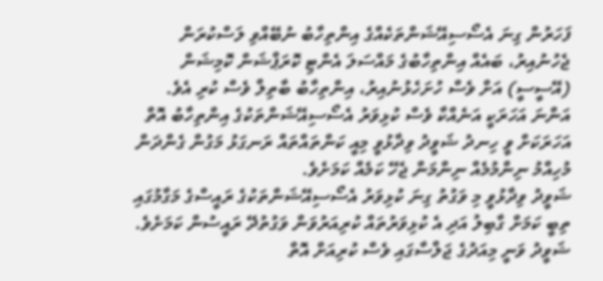ފަހަރުން ގިނަ އެސޯސިއޭޝަންތަކެއްގެ އިންތިހާބު ނުބޭއްވި ލަސްކުރަން ޖެހުނުއިރު، ބައެއް އިންތިހާބުގެ މައްސަލަ އެންޓި ކޮރަޕްޝަން ކޮމިޝަން (އޭސީސީ) އަށް ވެސް ހުށަހެޅުނުއިރު، އިންތިހާބު ބާތިލް ވެސް ކުރި އެވެ. އަންނަ އަހަރަކީ އަނެއްކާ ވެސް ކުޅިވަރު އެސޯސިއޭޝަންތަކުގެ އިންތިހާބު އޮތް އަހަރަކަށް ވީ ހިނދު ޝަވީދު ވިދާޅުވީ މިއީ ކަންތައްތައް ރަނގަޅު މަގުން ގެންދަން މުހިއްމު ނިންމުމެއް ނިންމަން ޖެހޭ ކަމެއް ކަމަށެވެ.
ޝަވީދު ވިދާޅުވީ މި ވަގުތު ގިނަ ކުޅިވަރު އެސޯސިއޭޝަންތަކުގެ ރައީސްގެ މަގާމުގައި ތިބީ ކަމަށް ގާބިލު އަދި އެ ކުޅިވަރުތައް ކުރިއަރުވަން ވަގުތުދޭ ރައީސުން ކަމަށެވެ. ޝަވީދު ވަނީ މިއަދުގެ ޖަލްސާގައި ވެސް ކުރިއަށް އޮތް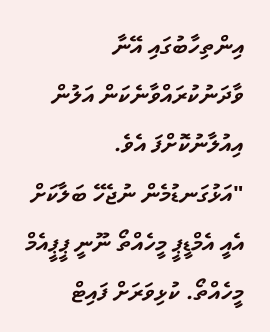އިންތިހާބުގައި އޭނާ ވާދަނުކުރައްވާނެކަން އަލުން އިއުލާނުކޮށްފަ އެވެ.
"އަޅުގަނޑުމެން ނުޖެހޭ ބަލާކަށް އެއީ އެމްޑީޕީ މީހެއްތޯ ނޫނީ ޕީޕީއެމް މީހެއްތޯ. ކުޅިވަރަށް ފައިޓް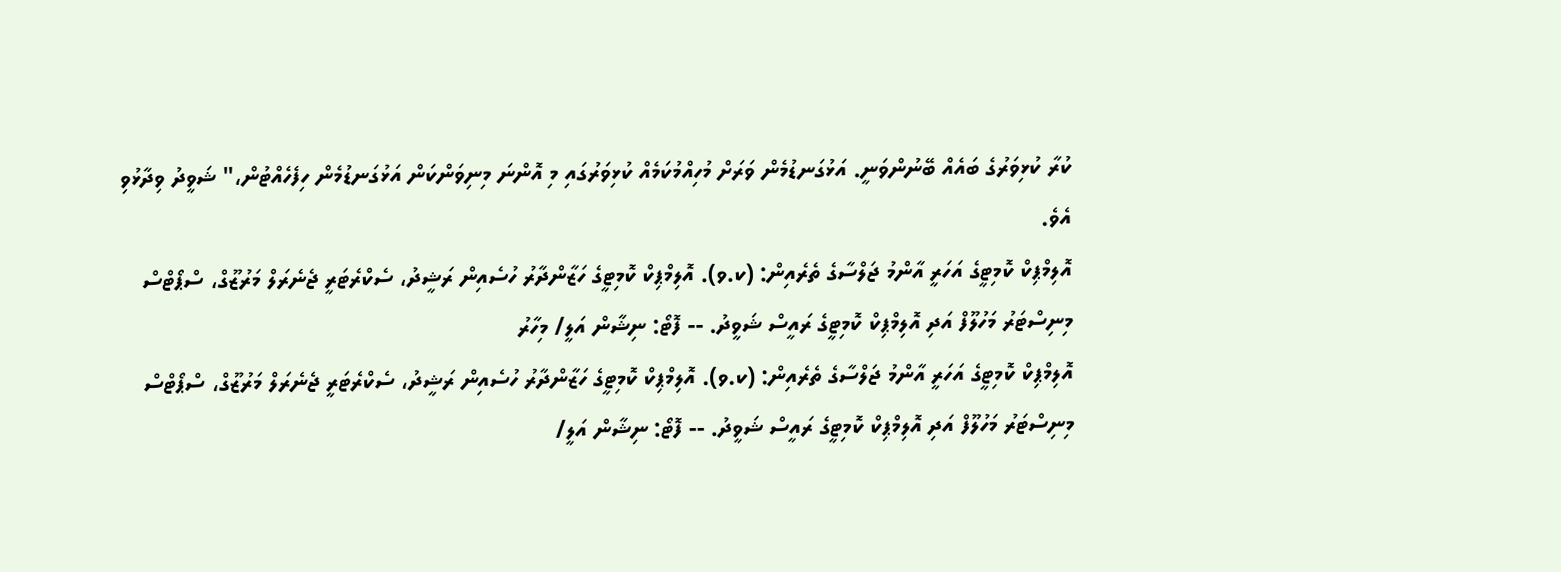ކުރާ ކުޅިވަރުގެ ބައެއް ބޭނުންވަނީ. އަޅުގަނޑުމެން ވަރަށް މުހިއްމުކަމެއް ކުޅިވަރުގައި މި އޮންނަ މިނިވަންކަން އަޅުގަނޑުމެން ހިފެހެއްޓުން،" ޝަވީދު ވިދާޅުވި އެވެ.
އޮލިމްޕިކް ކޮމިޓީގެ އަހަރީ އާންމު ޖަލްސާގެ ތެރެއިން: (ކ.ވ). އޮލިމްޕިކް ކޮމިޓީގެ ހަޒާންދާރު ހުސެއިން ރަޝީދު، ސެކްރެޓަރީ ޖެނެރަލް މަރުޒޫގް، ސްޕޯޓްސް މިނިސްޓަރު މަހުލޫފް އަދި އޮލިމްޕިކް ކޮމިޓީގެ ރައީސް ޝަވީދު. -- ފޮޓޯ: ނިޝާން އަލީ/ މިހާރު
އޮލިމްޕިކް ކޮމިޓީގެ އަހަރީ އާންމު ޖަލްސާގެ ތެރެއިން: (ކ.ވ). އޮލިމްޕިކް ކޮމިޓީގެ ހަޒާންދާރު ހުސެއިން ރަޝީދު، ސެކްރެޓަރީ ޖެނެރަލް މަރުޒޫގް، ސްޕޯޓްސް މިނިސްޓަރު މަހުލޫފް އަދި އޮލިމްޕިކް ކޮމިޓީގެ ރައީސް ޝަވީދު. -- ފޮޓޯ: ނިޝާން އަލީ/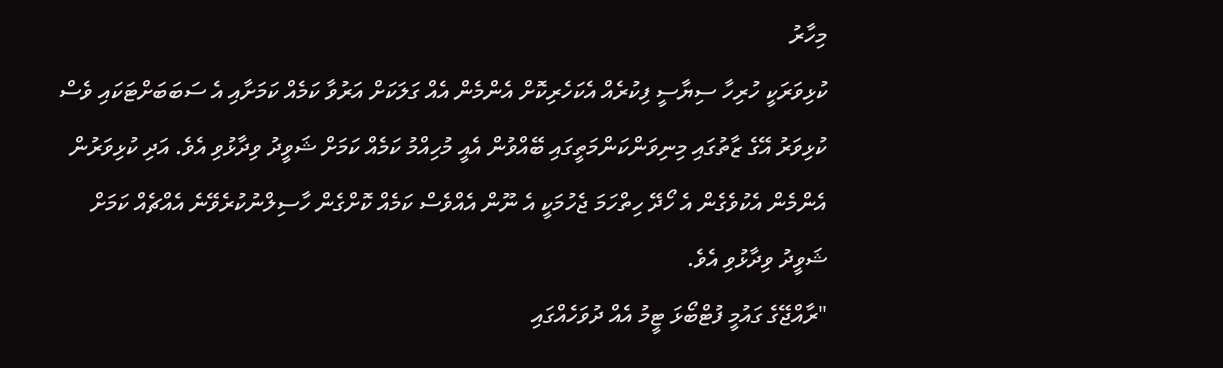މިހާރު
ކުޅިވަރަކީ ހުރިހާ ސިޔާސީ ފިކުރެއް އެކަހެރިކޮށް އެންމެން އެއް ގަލަކަށް އަރުވާ ކަމެއް ކަމަށާއި އެ ސަބަބަށްޓަކައި ވެސް ކުޅިވަރު އޭގެ ޒާތުގައި މިނިވަންކަންމަތީގައި ބޭއްވުން އެއީ މުހިއްމު ކަމެއް ކަމަށް ޝަވީދު ވިދާޅުވި އެވެ. އަދި ކުޅިވަރުން އެންމެން އެކުވެގެން އެ ހޯދޭ ހިތްހަމަ ޖެހުމަކީ އެ ނޫން އެއްވެސް ކަމެއް ކޮށްގެން ހާސިލްނުކުރެވޭނެ އެއްޗެއް ކަމަށް ޝަވީދު ވިދާޅުވި އެވެ.
"ރާއްޖޭގެ ގައުމީ ފުޓްބޯޅަ ޓީމު އެއް ދުވަހެއްގައި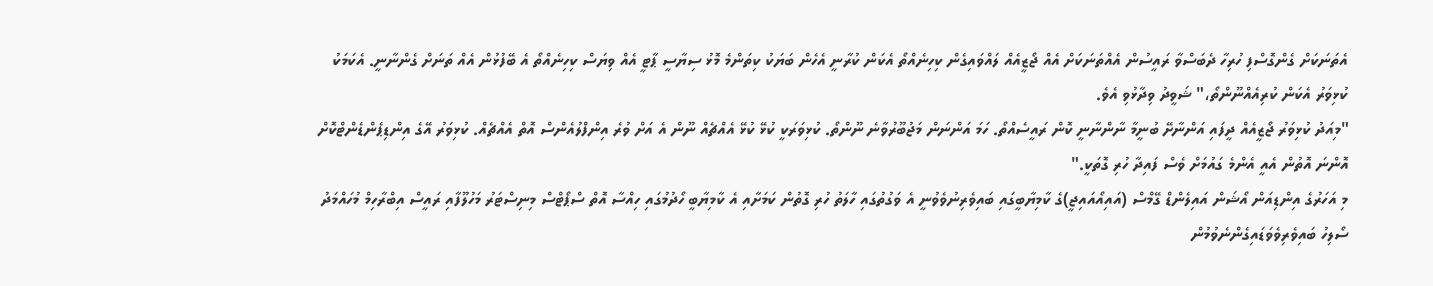އެތަނަކަށް ގެންގޮސްފި ހުރިހާ ދެބަސްވާ ރައީސުން އެއްތަނަކަށް އެއް ޖޯޒީއެއް ލައްވައިގެން ކިހިނެއްތޯ އެކަން ކުރާނީ އެހެން ބަޔަކު ކިތަންމެ މޮޅު ސިޔާސީ ޕާޓީ އެއް ވިޔަސް ކިހިނެއްތޯ އެ ބޭފުޅުން އެއް ތަނަށް ގެންނާނީ. އެކަމަކު ކުޅިވަރު އެކަން ކުރިއެއްނޫންތޯ،" ޝަވީދު ވިދާޅުވި އެވެ.
"މިއަދު ކުޅިވަރު ޖޯޒީއެއް ދީފައި އަންނާށޭ ބުނީމާ ނާންނާނީ ކޮން ރައީސެއްތޯ. ހަމަ އަންނަން މަޖުބޫރުވާނެ ނޫންތޯ. ކުޅިވަރަކީ ކުޅޭ ކުޅޭ އެއްޗެއް ނޫން އެ އަށް ވުރެ އިންފްލުއެންސް އޮތް އެއްޗެއް. ކުޅިވަރު އޭގެ އިންޑިޕެންޑެންޓްކޮށް އޮންނަ އޮތުން އެއީ އެންމެ ގައުމަށް ވެސް ފައިދާ ހުރި ގޮތަކީ."
މި އަހަރުގެ އިންޑިއަން އޯޝަން އައިލެންޑް ގޭމްސް (އައިއޯއައިޖީ)ގެ ކާމިޔާބީގައި ބައިވެރިނުވެވުނީ އެ ވަގުތުގައި ހާލަތު ހުރި ގޮތުން ކަމަށާއި އެ ކާމިޔާބީ ހޯދުމުގައި ހިއްސާ އޮތް ސްޕޯޓްސް މިނިސްޓަރު މަހުލޫފާއި ރައީސް އިބްރާހިމް މުހައްމަދު ސޯލިހު ބައިވެރިވެވަޑައިގެންނެވުމުން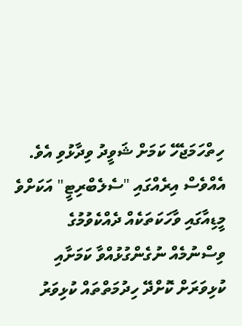ހިތްހަމަޖެހޭ ކަމަށް ޝަވީދު ވިދާޅުވި އެވެ.
އެއްވެސް އިރެއްގައި "ސެލެބްރިޓީ" އަކަށްވެ މީޑިއާގައި ވާހަކަތަކެއް ދެއްކެވުމުގެ ވިސްނުމެއް ނުގެންގުޅުއްވާ ކަމަށާއި ކުޅިވަރަށް ކޮށްދޭ ހިދުމަތްތައް ކުޅިވަރު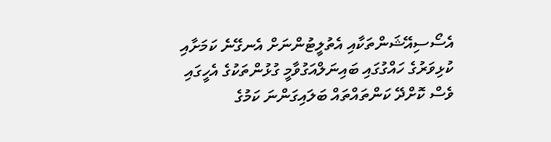އެސޯސިއޭޝަންތަކާއި އެތުލީޓުންނަށް އެނގޭނެ ކަމަށާއި ކުޅިވަރުގެ ހައްގުގައި ބައިނަލްއަގުވާމީ ގުޅުންތަކުގެ އެހީގައި ވެސް ކޮށްދޭ ކަންތައްތައް ބަލައިގަންނަ ކަމުގެ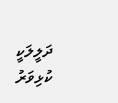ދަލީލަކީ ކުޅިވަރު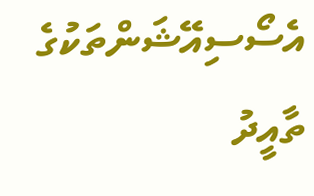އެސޯސިއޭޝަންތަކުގެ ތާއީދު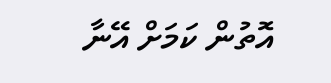އޮތުން ކަމަށް އޭނާ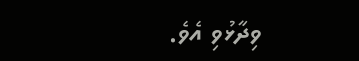ވިދާޅުވި އެވެ.